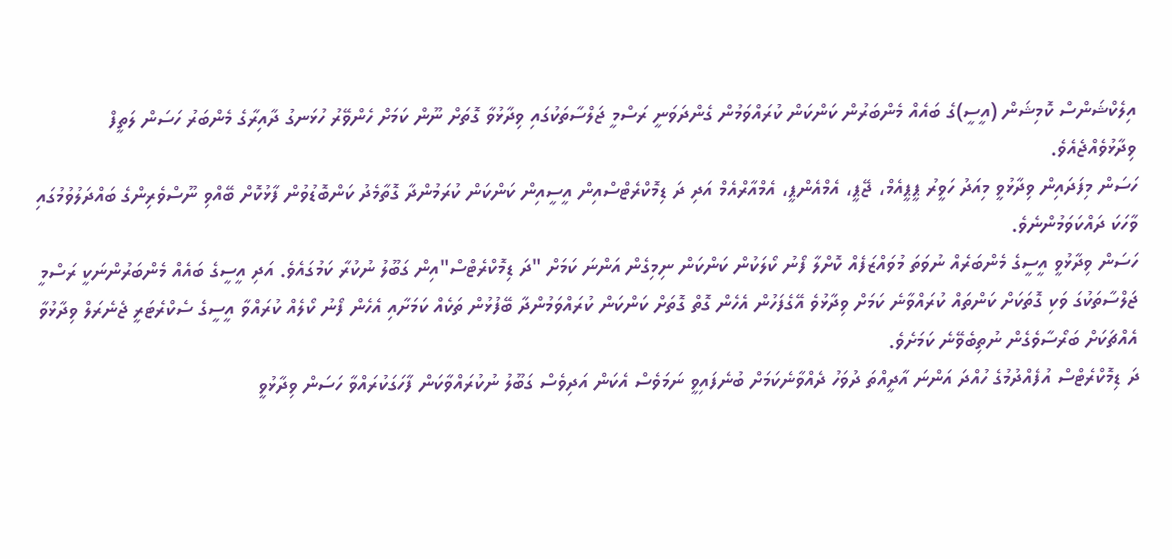އިލެކްޝަންސް ކޮމިޝަން (އީސީ)ގެ ބައެއް މެންބަރުން ކަންކަން ކުރައްވަމުން ގެންދަވަނީ ރަސްމީ ޖަލްސާތަކުގައި ވިދާޅުވާ ގޮތަށް ނޫން ކަމަށް ހެންވޭރު ހުޅަނގު ދާއިރާގެ މެންބަރު ހަސަން ލަތީފް ވިދާޅުވެއްޖެއެވެ.
ހަސަން މިފަދައިން ވިދާޅުވީ މިއަދު ހަވީރު ޕީޕީއެމް، ޖޭޕީ، އެމްއެންޕީ، އެމްއާރްއެމް އަދި ދަ ޑިމޮކްރެޓްސްއިން އީސީއިން ކަންކަން ކުރަމުންދާ ގޮތާމެދު ކަންބޮޑުވުން ފާޅުކޮށް ބޭއްވި ނޫސްވެރިންގެ ބައްދަލުވުމުގައި ވާހަކަ ދައްކަވަމުންނެވެ.
ހަސަން ވިދާޅުވީ އީސީގެ މެންބަރެއް ނުވަތަ މުވައްޒަފެއް ކޮށްލާ ފޯނު ކޯލަކުން ކަންކަން ނިމިގެން އަންނަ ކަމަށް "ދަ ޑިމޮކްރެޓްސް"އިން ގަބޫލު ނުކުރާ ކަމުގައެވެ. އަދި އީސީގެ ބައެއް މެންބަރުންނަކީ ރަސްމީ ޖަލްސާތަކުގަ ވަކި ގޮތަކަށް ކަންތައް ކުރައްވާނެ ކަމަށް ވިދާޅުވެ އޭގެފަހުން އެހެން ގޮތް ގޮތަށް ކަންކަން ކުރައްވަމުންދާ ބޭފުޅުން ތަކެއް ކަމަށާއި އެހެން ފޯނު ކޯލެއް ކުރައްވާ އީސީގެ ސެކްރެޓަރީ ޖެނެރަލް ވިދާޅުވާ އެއްޗަކަށް ބަރޯސާވެގެން ނުތިބެވޭނެ ކަމަށެވެ.
ދަ ޑިމޮކްރެޓްސް އުފެއްދުމުގެ ހުއްދަ އަންނަ އާދީއްތަ ދުވަހު ދެއްވާނެކަމަށް ބުނެފައިވީ ނަމަވެސް އެކަން އަދިވެސް ގަބޫލު ނުކުރައްވާކަން ފާހަގަކުރައްވާ ހަސަން ވިދާޅުވީ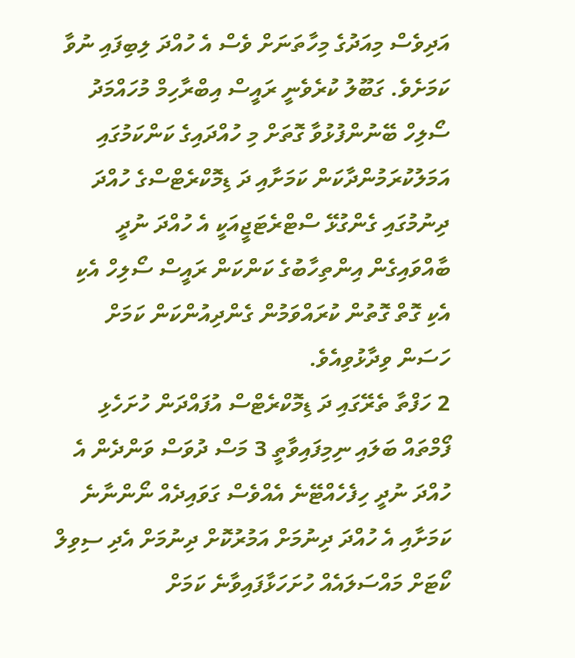އަދިވެސް މިއަދުގެ މިހާތަނަށް ވެސް އެ ހުއްދަ ލިބިފައި ނުވާ ކަމަށެވެ. ގަބޫލު ކުރެވެނީ ރައީސް އިބްރާހިމް މުހައްމަދު ސޯލިހް ބޭނުންފުޅުވާ ގޮތަށް މި ހުއްދައިގެ ކަންކަމުގައި އަމަލުކުރަމުންދާކަން ކަމަށާއި ދަ ޑިމޮކްރެޓްސްގެ ހުއްދަ ދިނުމުގައި ގެންގުޅޭ ސްޓްރެޓަޖީއަކީ އެ ހުއްދަ ނުދީ ބާއްވައިގެން އިންތިހާބުގެ ކަންކަން ރައީސް ސޯލިހް އެކި އެކި ގޮތް ގޮތުން ކުރައްވަމުން ގެންދިއުންކަން ކަމަށް ހަސަން ވިދާޅުވިއެވެ.
2 ހަފްތާ ތެރޭގައި ދަ ޑިމޮކްރެޓްސް އުފައްދަން ހުށަހެޅި ފޯމްތައް ބަލައި ނިމިފައިވާތީ 3 މަސް ދުވަސް ވަންދެން އެ ހުއްދަ ނުދީ ހިފެހެއްޓޭނެ އެއްވެސް ގަވައިދެއް ނޯންނާނެ ކަމަށާއި އެ ހުއްދަ ދިނުމަށް އަމުރުކޮށް ދިނުމަށް އެދި ސިވިލް ކޯޓަށް މައްސަލައެއް ހުށަހަޅާފައިވާނެ ކަމަށް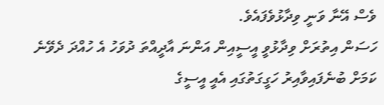ވެސް އޭނާ ވަނީ ވިދާޅުވެފައެވެ.
ހަސަން އިތުރަށް ވިދާޅުވީ އީސީއިން އަންނަ އާދީއްތަ ދުވަހު އެ ހުއްދަ ދެވޭނެ ކަމަށް ބުނެފައިވާއިރު ހަގީގަތުގައި އެއީ އީސީގެ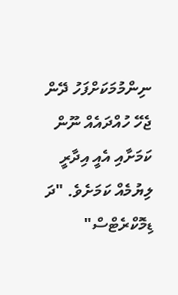ނިންމުމަކަށްފަހު ދޭން ޖެހޭ ހުއްދައެއް ނޫން ކަމަށާއި އެއީ އިދާރީ ލިޔުމެއް ކަމަށެވެ. "ދަ ޑިމޮކްރެޓްސް"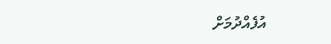އުފެއްދުމަށް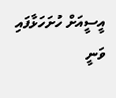އީސީއަށް ހުށަހަޅާފައި ވަނީ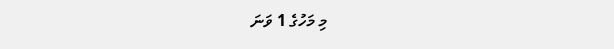މި މަހުގެ 1 ވަނަ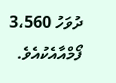ދުވަހު 3،560 ފޯމްއާއެކުއެވެ.